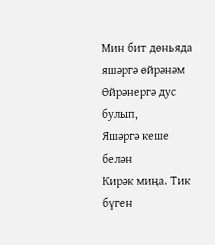Мин бит дөньяда яшәргә өйрәнәм
Өйрәнергә дус булып,
Яшәргә кеше белән
Кирәк миңа. Тик бүген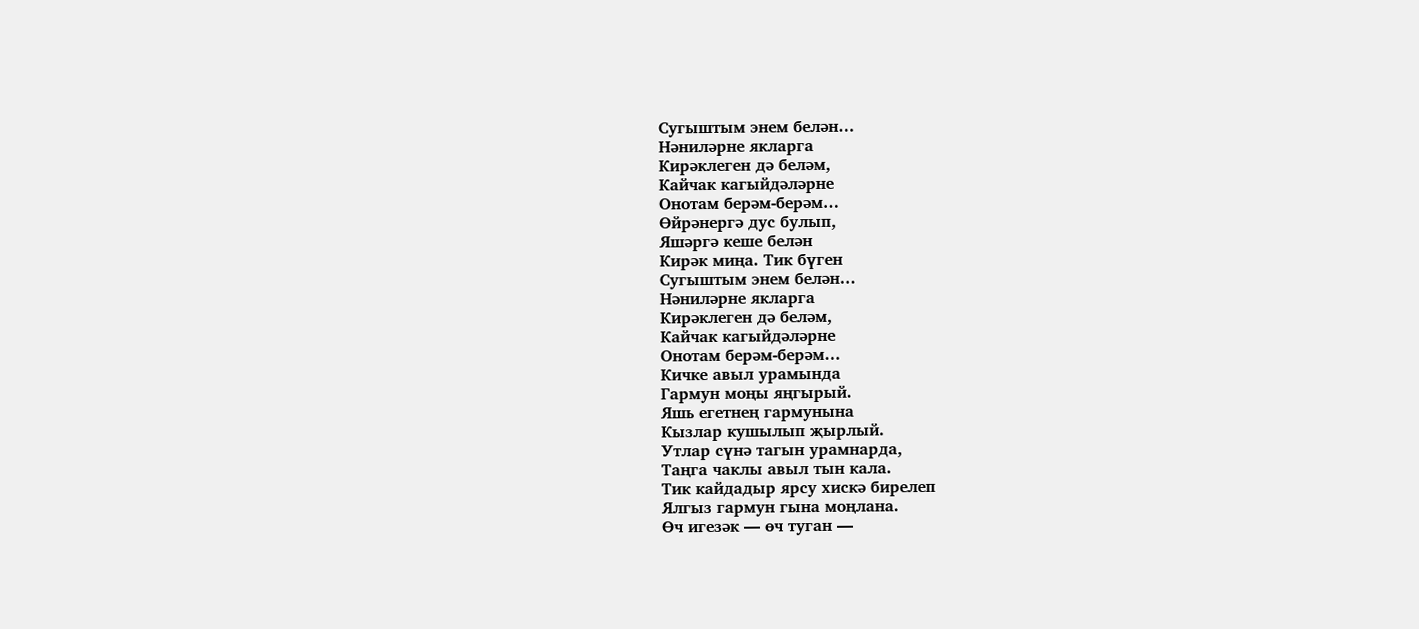Сугыштым энем белән…
Нәниләрне якларга
Кирәклеген дә беләм,
Кайчак кагыйдәләрне
Онотам берәм-берәм…
Өйрәнергә дус булып,
Яшәргә кеше белән
Кирәк миңа. Тик бүген
Сугыштым энем белән…
Нәниләрне якларга
Кирәклеген дә беләм,
Кайчак кагыйдәләрне
Онотам берәм-берәм…
Кичке авыл урамында
Гармун моңы яңгырый.
Яшь егетнең гармунына
Кызлар кушылып җырлый.
Утлар сүнә тагын урамнарда,
Таңга чаклы авыл тын кала.
Тик кайдадыр ярсу хискә бирелеп
Ялгыз гармун гына моңлана.
Өч игезәк — өч туган —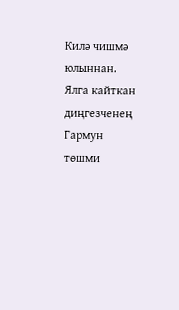Килә чишмә юлыннан.
Ялга кайткан диңгезченең
Гармун төшми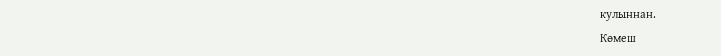кулыннан.
Көмеш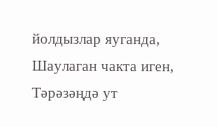йолдызлар яуганда,
Шаулаган чакта иген,
Тәрәзәңдә ут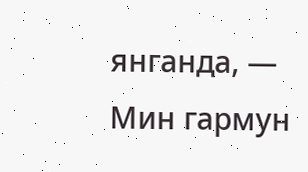янганда, —
Мин гармун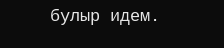булыр идем.